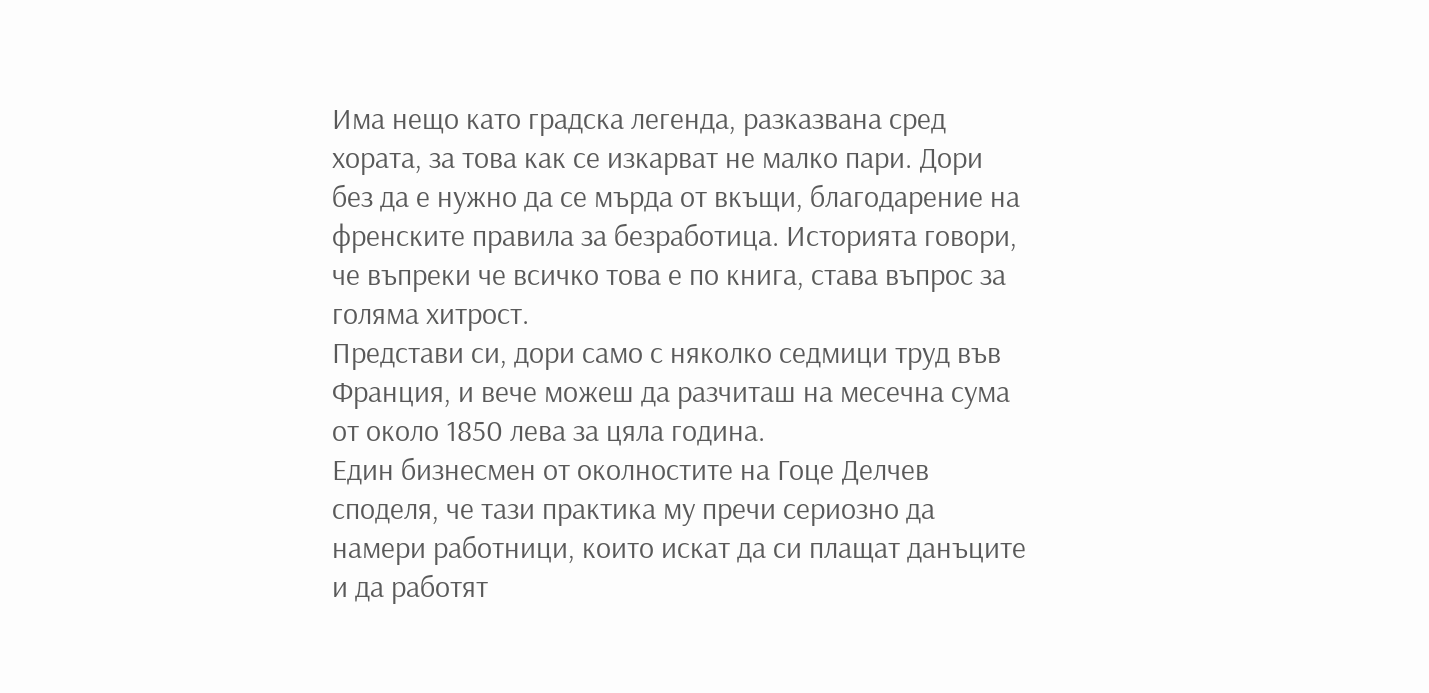Има нещо като градска легенда, разказвана сред хората, за това как се изкарват не малко пари. Дори без да е нужно да се мърда от вкъщи, благодарение на френските правила за безработица. Историята говори, че въпреки че всичко това е по книга, става въпрос за голяма хитрост.
Представи си, дори само с няколко седмици труд във Франция, и вече можеш да разчиташ на месечна сума от около 1850 лева за цяла година.
Един бизнесмен от околностите на Гоце Делчев споделя, че тази практика му пречи сериозно да намери работници, които искат да си плащат данъците и да работят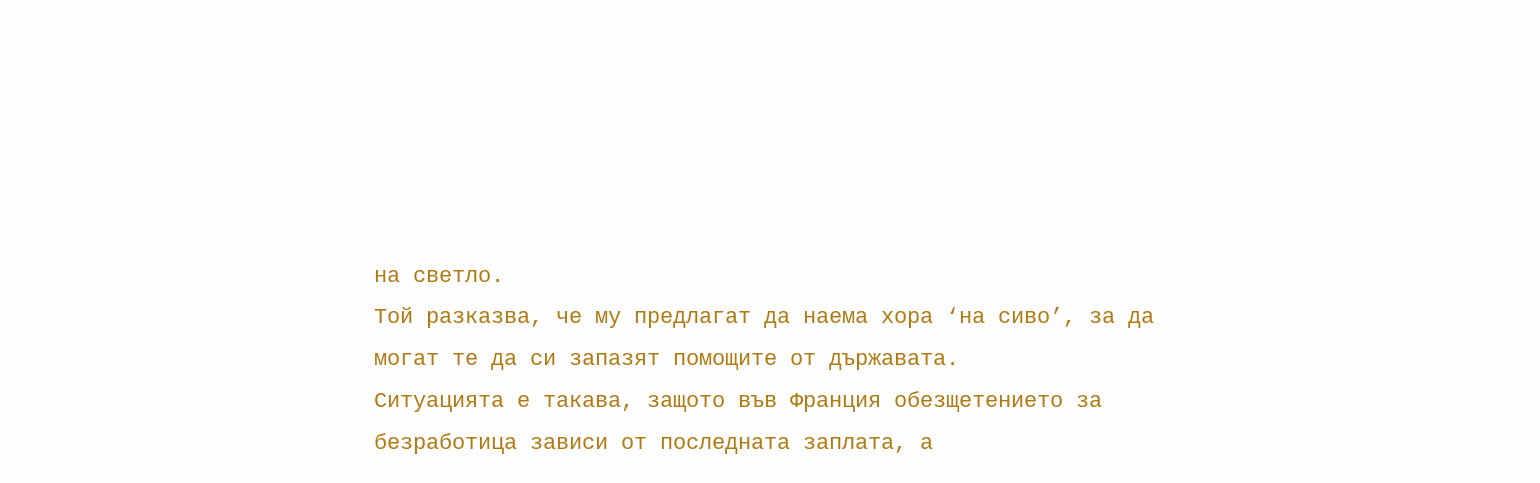на светло.
Той разказва, че му предлагат да наема хора ‘на сиво’, за да могат те да си запазят помощите от държавата.
Ситуацията е такава, защото във Франция обезщетението за безработица зависи от последната заплата, а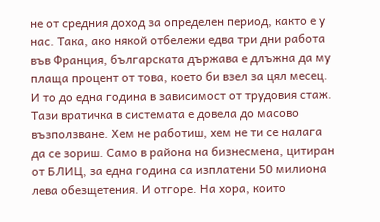не от средния доход за определен период, както е у нас. Така, ако някой отбележи едва три дни работа във Франция, българската държава е длъжна да му плаща процент от това, което би взел за цял месец.
И то до една година в зависимост от трудовия стаж.
Тази вратичка в системата е довела до масово възползване. Хем не работиш, хем не ти се налага да се зориш. Само в района на бизнесмена, цитиран от БЛИЦ, за една година са изплатени 50 милиона лева обезщетения. И отгоре. На хора, които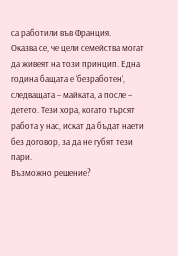са работили във Франция.
Оказва се, че цели семейства могат да живеят на този принцип. Една година бащата е ‘безработен’, следващата – майката, а после – детето. Тези хора, когато търсят работа у нас, искат да бъдат наети без договор, за да не губят тези пари.
Възможно решение?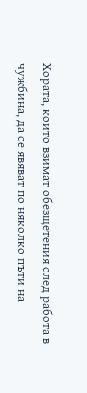Хората, които взимат обезщетения след работа в чужбина, да се явяват по няколко пъти на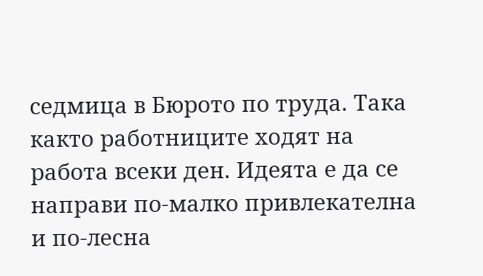седмица в Бюрото по труда. Така както работниците ходят на работа всеки ден. Идеята е да се направи по-малко привлекателна и по-лесна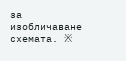за изобличаване схемата. ※